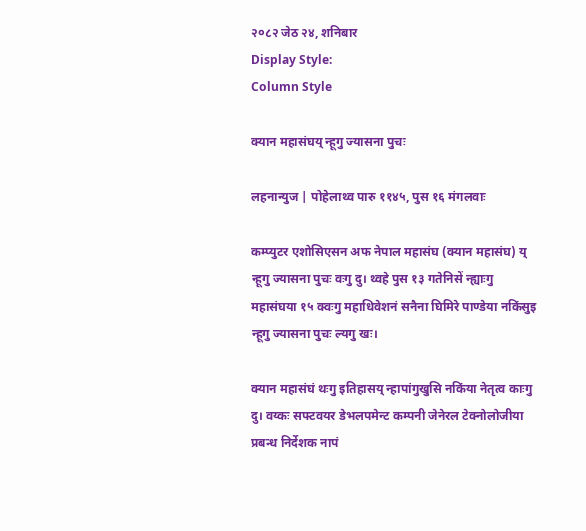२०८२ जेठ २४, शनिबार
Display Style:
Column Style

क्यान महासंघय् न्हूगु ज्यासना पुचः

लहनान्युज | पोहेलाथ्व पारु ११४५, पुस १६ मंगलवाः

कम्प्युटर एशोसिएसन अफ नेपाल महासंघ (क्यान महासंघ) य् न्हूगु ज्यासना पुचः वःगु दु। थ्वहे पुस १३ गतेनिसें न्ह्याःगु महासंघया १५ क्वःगु महाधिवेशनं सनैना घिमिरे पाण्डेया नकिंसुइ न्हूगु ज्यासना पुचः ल्यगु खः।

क्यान महासंघं थःगु इतिहासय् न्हापांगुखुसि नकिंया नेतृत्व काःगु दु। वय्कः सफ्टवयर डेभलपमेन्ट कम्पनी जेनेरल टेक्नोलोजीया प्रबन्ध निर्देशक नापं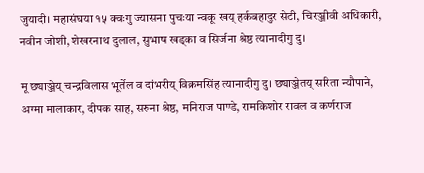जुयादी। महासंघया १५ क्वःगु ज्यासना पुचःया न्वकू खय् हर्कबहादुर सेटी, चिरञ्जीवी अधिकारी, नवीन जोशी, शेखरनाथ दुलाल, सुभाष खड्का व सिर्जना श्रेष्ठ त्यानादीगु दु।

मू छ्याञ्जेय् चन्द्रविलास भूर्तेल व दांभरीय् विक्रमसिंह त्यानादीगु दु। छ्याञ्जेतय् सरिता न्यौपाने, अग्मा मालाकार, दीपक साह, सरुना श्रेष्ठ, मनिराज पाण्डे, रामकिशोर रावल व कर्णराज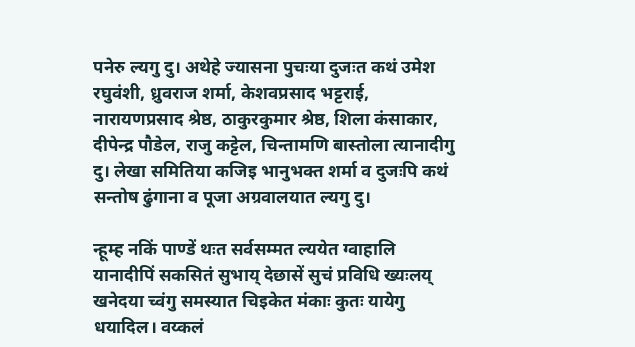पनेरु ल्यगु दु। अथेहे ज्यासना पुचःया दुजःत कथं उमेश रघुवंशी, ध्रुवराज शर्मा, केशवप्रसाद भट्टराई, नारायणप्रसाद श्रेष्ठ, ठाकुरकुमार श्रेष्ठ, शिला कंसाकार, दीपेन्द्र पौडेल, राजु कट्टेल, चिन्तामणि बास्तोला त्यानादीगु दु। लेखा समितिया कजिइ भानुभक्त शर्मा व दुजःपि कथं सन्तोष ढुंगाना व पूजा अग्रवालयात ल्यगु दु।

न्हूम्ह नकिं पाण्डें थःत सर्वसम्मत ल्ययेत ग्वाहालि यानादीपिं सकसितं सुभाय् देछासें सुचं प्रविधि ख्यःलय् खनेदया च्वंगु समस्यात चिइकेत मंकाः कुतः यायेगु धयादिल। वय्कलं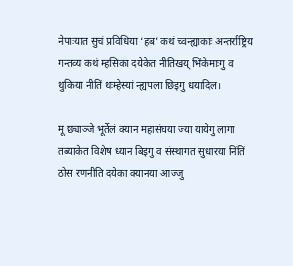नेपाःयात सुचं प्रविधिया ‘हब’ कथं च्वन्ह्याकाः अन्तर्राष्ट्रिय गन्तव्य कथं म्हसिका दयेकेत नीतिखय् भिंकेमाःगु व थुकिया नीतिं थःम्हेस्यां न्ह्यपला छिइगु धयादिल।

मू छ्याञ्जे भूर्तेलं क्यान महासंघया ज्या यायेगु लागा तब्याकेत विशेष ध्यान बिइगु व संस्थागत सुधारया निंतिं ठोस रणनीति दयेका क्यानया आज्जु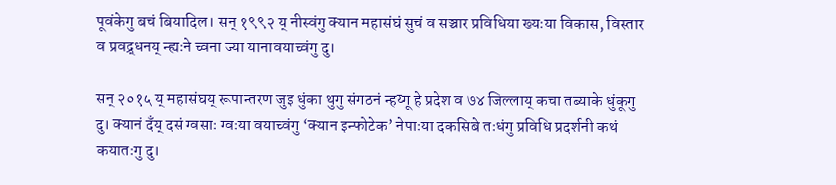पूवंकेगु बचं बियादिल। सन् १९९२ य् नीस्वंगु क्यान महासंघं सुचं व सञ्चार प्रविधिया ख्यःया विकास, विस्तार व प्रवद्र्धनय् न्ह्यःने च्वना ज्या यानावयाच्वंगु दु।

सन् २०१५ य् महासंघय् रूपान्तरण जुइ धुंका थुगु संगठनं न्हय्गू हे प्रदेश व ७४ जिल्लाय् कचा तब्याके धुंकूगु दु। क्यानं दँय् दसं ग्वसाः ग्वःया वयाच्वंगु ‘क्यान इन्फोटेक’ नेपाःया दकसिबे तःधंगु प्रविधि प्रदर्शनी कथं कयातःगु दु।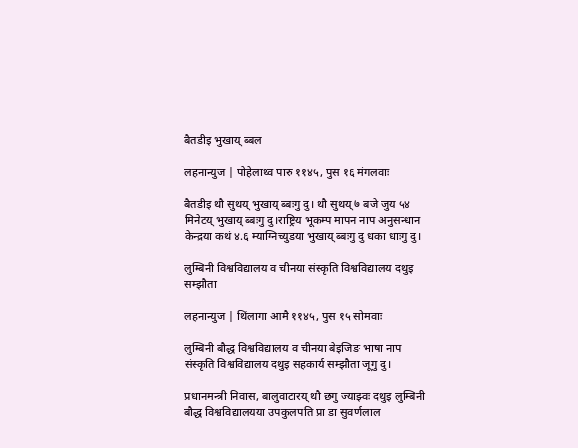बैतडीइ भुखाय् ब्बल

लहनान्युज | पोहेलाथ्व पारु ११४५, पुस १६ मंगलवाः

बैतडीइ थौ सुथय् भुखाय् ब्बःगु दु। थौ सुथय् ७ बजे जुय ५४ मिनेटय् भुखाय् ब्बःगु दु।राष्ट्रिय भूकम्प मापन नाप अनुसन्धान केन्द्रया कथं ४.६ म्याग्निच्युडया भुखाय् ब्बःगु दु धका धाःगु दु।

लुम्बिनी विश्वविद्यालय व चीनया संस्कृति विश्वविद्यालय दथुइ सम्झौता

लहनान्युज | थिंलागा आमै ११४५, पुस १५ सोमवाः

लुम्बिनी बौद्ध विश्वविद्यालय व चीनया बेइजिङ भाषा नाप संस्कृति विश्वविद्यालय दथुइ सहकार्य सम्झौता जूगु दु।

प्रधानमन्त्री निवास, बालुवाटारय् थौ छगु ज्याझ्वः दथुइ लुम्बिनी बौद्ध विश्वविद्यालयया उपकुलपति प्रा डा सुवर्णलाल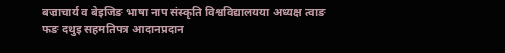बज्राचार्य व बेइजिङ भाषा नाप संस्कृति विश्वविद्यालयया अध्यक्ष त्वाङ फङ दथुइ सहमतिपत्र आदानप्रदान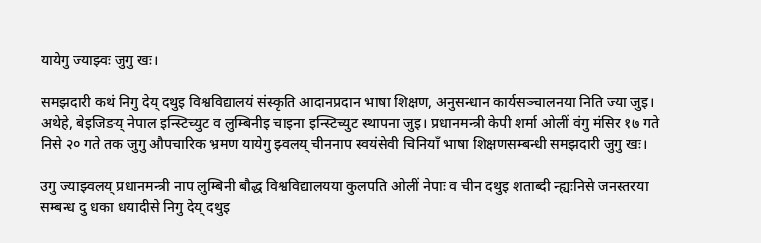यायेगु ज्याझ्वः जुगु खः।

समझदारी कथं निगु देय् दथुइ विश्वविद्यालयं संस्कृति आदानप्रदान भाषा शिक्षण, अनुसन्धान कार्यसञ्चालनया निति ज्या जुइ। अथेहे, बेइजिङय् नेपाल इन्स्टिच्युट व लुम्बिनीइ चाइना इन्स्टिच्युट स्थापना जुइ। प्रधानमन्त्री केपी शर्मा ओलीं वंगु मंसिर १७ गते निसे २० गते तक जुगु औपचारिक भ्रमण यायेगु झ्वलय् चीननाप स्वयंसेवी चिनियाँ भाषा शिक्षणसम्बन्धी समझदारी जुगु खः।

उगु ज्याझ्वलय् प्रधानमन्त्री नाप लुम्बिनी बौद्ध विश्वविद्यालयया कुलपति ओलीं नेपाः व चीन दथुइ शताब्दी न्ह्यःनिसे जनस्तरया सम्बन्ध दु धका धयादीसे निगु देय् दथुइ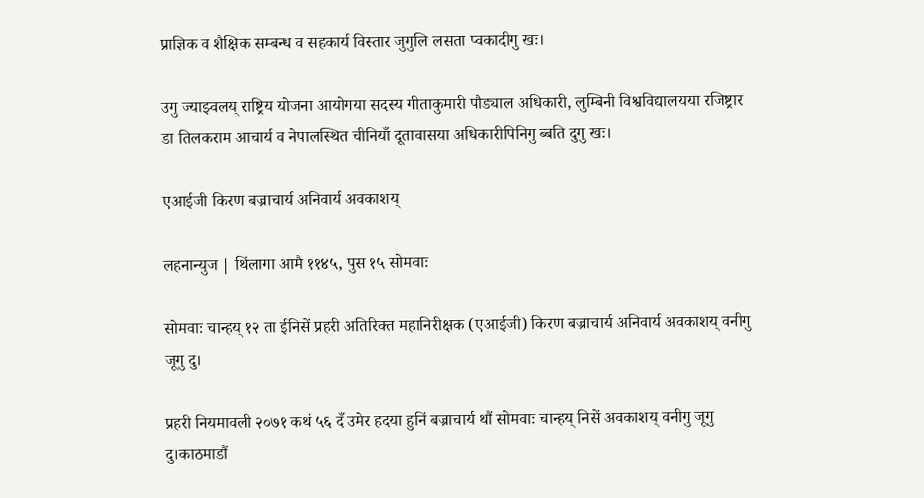प्राज्ञिक व शैक्षिक सम्बन्ध व सहकार्य विस्तार जुगुलि लसता प्वकादीगु खः।

उगु ज्याझ्वलय् राष्ट्रिय योजना आयोगया सदस्य गीताकुमारी पौड्याल अधिकारी, लुम्बिनी विश्वविद्यालयया रजिष्ट्रार डा तिलकराम आचार्य व नेपालस्थित चीनियाँ दूतावासया अधिकारीपिनिगु ब्बति दुगु खः।

एआईजी किरण बज्राचार्य अनिवार्य अवकाशय्

लहनान्युज | थिंलागा आमै ११४५, पुस १५ सोमवाः

सोमवाः चान्हय् १२ ता ईनिसें प्रहरी अतिरिक्त महानिरीक्षक (एआईजी) किरण बज्राचार्य अनिवार्य अवकाशय् वनीगु जूगु दु।

प्रहरी नियमावली २०७१ कथं ५६ दँ उमेर हदया हुनिं बज्राचार्य थौं सोमवाः चान्हय् निसें अवकाशय् वनीगु जूगु दु।काठमाडौं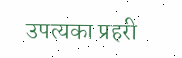उपत्यका प्रहरी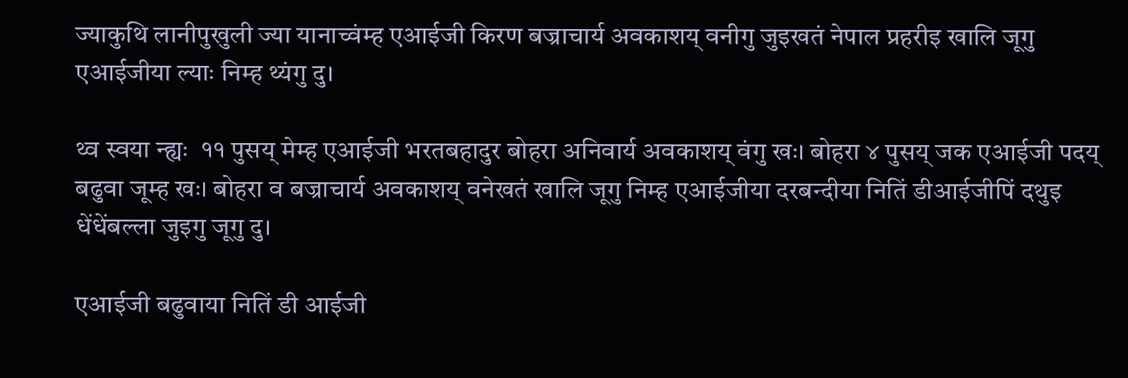ज्याकुथि लानीपुखुली ज्या यानाच्वंम्ह एआईजी किरण बज्राचार्य अवकाशय् वनीगु जुइखतं नेपाल प्रहरीइ खालि जूगु एआईजीया ल्याः निम्ह थ्यंगु दु।

थ्व स्वया न्ह्यः  ११ पुसय् मेम्ह एआईजी भरतबहादुर बोहरा अनिवार्य अवकाशय् वंगु खः। बोहरा ४ पुसय् जक एआईजी पदय् बढुवा जूम्ह खः। बोहरा व बज्राचार्य अवकाशय् वनेखतं खालि जूगु निम्ह एआईजीया दरबन्दीया नितिं डीआईजीपिं दथुइ धेंधेंबल्ला जुइगु जूगु दु।

एआईजी बढुवाया नितिं डी आईजी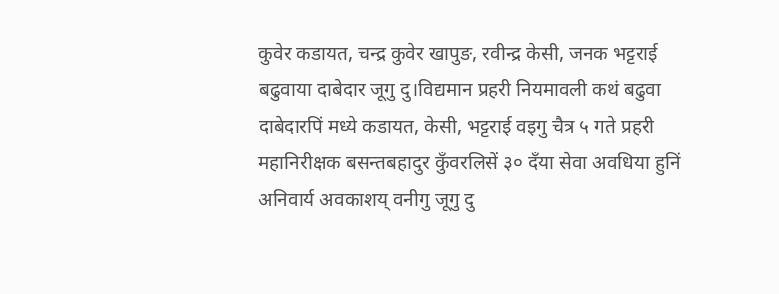कुवेर कडायत, चन्द्र कुवेर खापुङ, रवीन्द्र केसी, जनक भट्टराई बढुवाया दाबेदार जूगु दु।विद्यमान प्रहरी नियमावली कथं बढुवा दाबेदारपिं मध्ये कडायत, केसी, भट्टराई वइगु चैत्र ५ गते प्रहरी महानिरीक्षक बसन्तबहादुर कुँवरलिसें ३० दँया सेवा अवधिया हुनिं अनिवार्य अवकाशय् वनीगु जूगु दु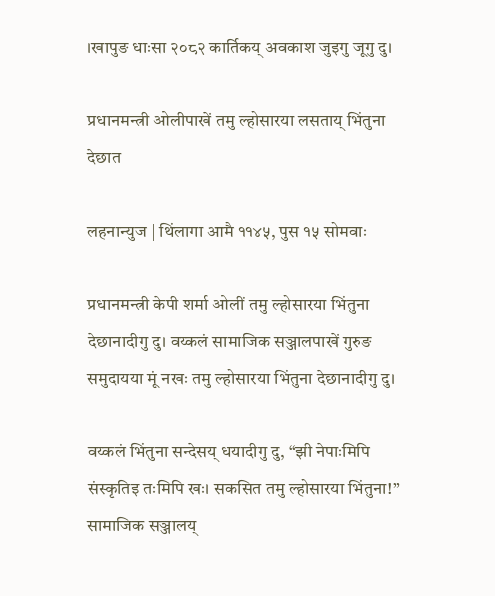।खापुङ धाःसा २०८२ कार्तिकय् अवकाश जुइगु जूगु दु।

प्रधानमन्त्री ओलीपाखें तमु ल्होसारया लसताय् भिंतुना देछात

लहनान्युज | थिंलागा आमै ११४५, पुस १५ सोमवाः

प्रधानमन्त्री केपी शर्मा ओलीं तमु ल्होसारया भिंतुना देछानादीगु दु। वय्कलं सामाजिक सञ्जालपाखें गुरुङ समुदायया मूं नखः तमु ल्होसारया भिंतुना देछानादीगु दु।

वय्कलं भिंतुना सन्देसय् धयादीगु दु, “झी नेपाःमिपि संस्कृतिइ तःमिपि खः। सकसित तमु ल्होसारया भिंतुना!” सामाजिक सञ्जालय्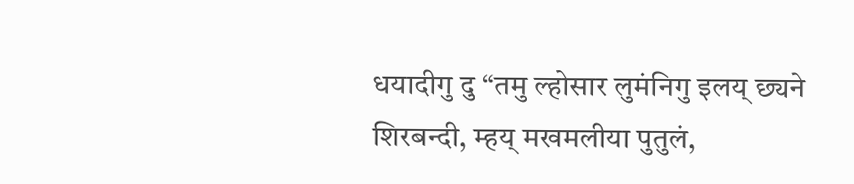धयादीगु दु “तमु ल्होसार लुमंनिगु इलय् छ्यने शिरबन्दी, म्हय् मखमलीया पुतुलं,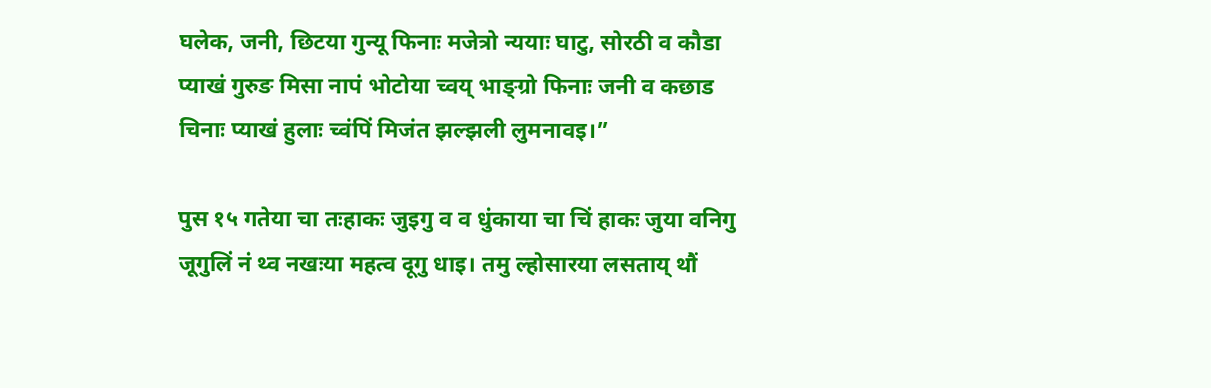घलेक, जनी, छिटया गुन्यू फिनाः मजेत्रो न्ययाः घाटु, सोरठी व कौडा प्याखं गुरुङ मिसा नापं भोटोया च्वय् भाङ्ग्रो फिनाः जनी व कछाड चिनाः प्याखं हुलाः च्वंपिं मिजंत झल्झली लुमनावइ।”

पुस १५ गतेया चा तःहाकः जुइगु व व धुंकाया चा चिं हाकः जुया वनिगु जूगुलिं नं थ्व नखःया महत्व दूगु धाइ। तमु ल्होसारया लसताय् थौं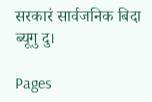सरकारं सार्वजनिक बिदा ब्यूगु दु।

Pages